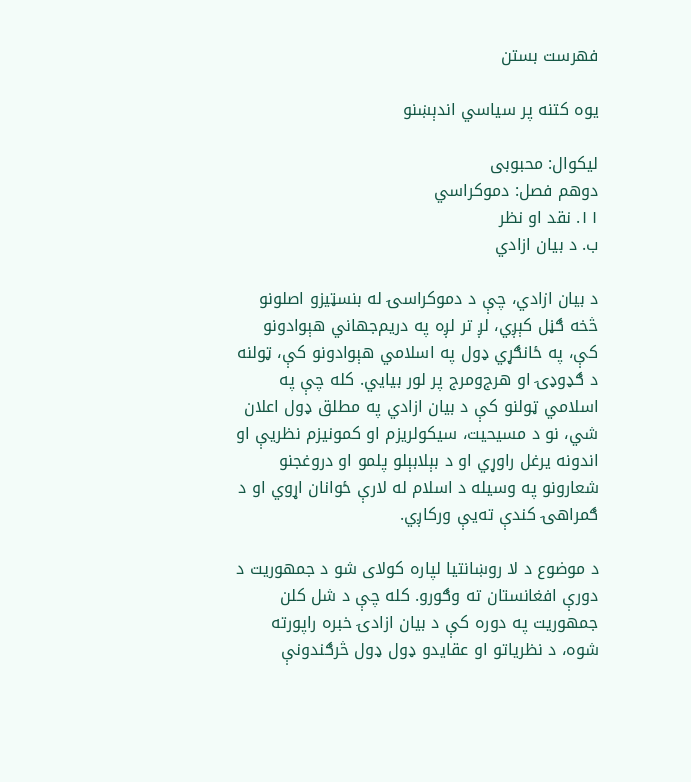فهرست بستن

یوه کتنه پر سیاسي اندېښنو

لیکوال: محبوبی
دوهم فصل: دموکراسي
۱۱. نقد او نظر
ب. د بیان ازادي

د بیان ازادي، چې د دموکراسۍ له بنسټیزو اصلونو څخه ګڼل کېږي، لږ تر لږه په دریم‌جهاني هېوادونو کې، په ځانګړي ډول په اسلامي هېوادونو کې، ټولنه د ګډوډۍ او هرج‌ومرج پر لور بیایي. کله چې په اسلامي ټولنو کې د بیان ازادي په مطلق ډول اعلان شي، نو د مسیحیت، سیکولریزم او کمونیزم نظریې او اندونه یرغل راوړي او د بېلابېلو پلمو او دروغجنو شعارونو په وسیله د اسلام له لارې ځوانان اړوي او د ګمراهۍ کندې ته‌یې ورکاږي.

د موضوع د لا روښانتیا لپاره کولای شو د جمهوریت د دورې افغانستان ته وګورو. کله چې د شل کلن جمهوریت په دوره کې د بیان ازادۍ خبره راپورته شوه، د نظریاتو او عقایدو ډول‌ ډول څرګندونې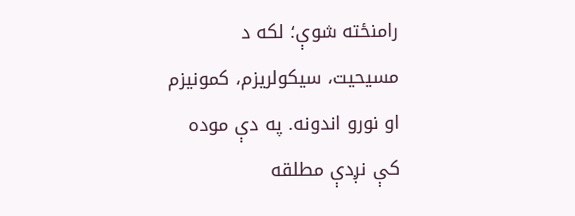رامنځته شوې؛ لکه د مسیحیت، سیکولریزم، کمونیزم او نورو اندونه. په دې موده کې نږدې مطلقه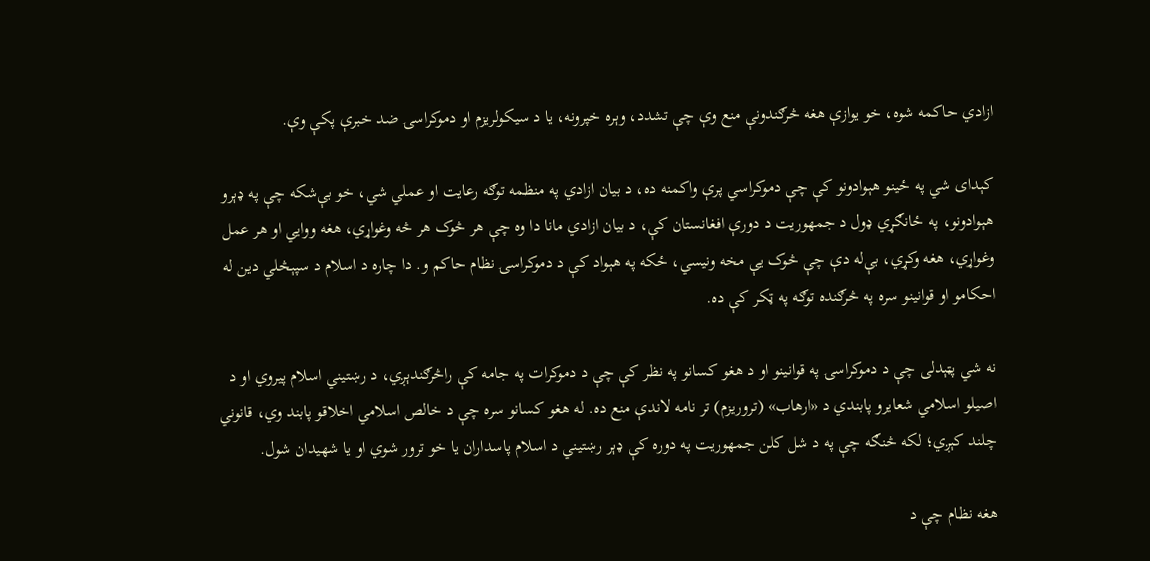ازادي حاکمه شوه، خو یوازې هغه څرګندونې منع وې چې تشدد، وېره‌ خپرونه، یا د سیکولریزم او دموکراسۍ ضد خبرې پکې وې.

کېدای شي په ځینو هېوادونو کې چې دموکراسي پرې واکمنه ده، د بیان ازادي په منظمه توګه رعایت او عملي شي، خو بې‌شکه چې په ډېرو هېوادونو، په ځانګړي ډول د جمهوریت د دورې افغانستان کې، د بیان ازادي مانا دا وه چې هر څوک هر څه وغواړي، هغه ووايي او هر عمل وغواړي، هغه وکړي، بې‌له دې چې څوک یې مخه ونیسي، ځکه په هېواد کې د دموکراسۍ نظام حاکم و. دا چاره د اسلام د سپېڅلي دین له احکامو او قوانینو سره په څرګنده توګه په ټکر کې ده.

نه شي پټېدلی چې د دموکراسۍ په قوانینو او د هغو کسانو په نظر کې چې د دموکرات په جامه کې راڅرګندېږي، د رښتیني اسلام پیروي او د اصیلو اسلامي شعایرو پابندي د «ارهاب» (تروریزم) تر نامه لاندې منع ده. له هغو کسانو سره چې د خالص اسلامي اخلاقو پابند وي، قانوني چلند کېږي؛ لکه څنګه چې په د شل کلن جمهوریت په دوره کې ډېر رښتیني د اسلام پاسداران یا خو ترور شوي او یا شهیدان شول.

هغه نظام چې د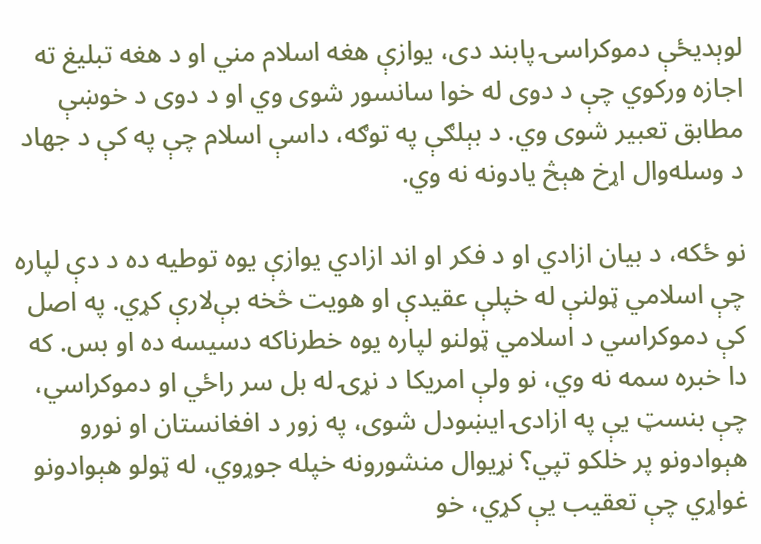لوېدیځې دموکراسۍ پابند دی، یوازې هغه اسلام مني او د هغه تبلیغ ته اجازه ورکوي چې د دوی له خوا سانسور شوی وي او د دوی د خوښې مطابق تعبیر شوی وي. د بېلګې په توګه، داسې اسلام چې په کې د جهاد د وسله‌وال اړخ هېڅ یادونه نه وي.

نو ځکه، د بیان ازادي او د فکر او اند ازادي یوازې یوه توطیه ده د دې لپاره چې اسلامي ټولنې له خپلې عقیدې او هویت څخه بې‌لارې کړي. په اصل کې دموکراسي د اسلامي ټولنو لپاره یوه خطرناکه دسيسه ده او بس. که دا خبره سمه نه وي، نو ولې امریکا د نړۍ له بل سر راځي او دموکراسي، چې بنسټ یې په ازادۍ ایښودل شوی، په زور د افغانستان او نورو هېوادونو پر خلکو تپي؟ نړیوال منشورونه خپله جوړوي، له ټولو هېوادونو غواړي چې تعقیب یې کړي، خو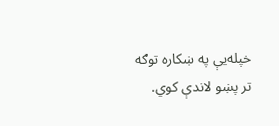خپله‌یې په ښکاره توګه تر پښو لاندې کوي.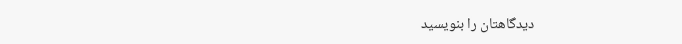دیدگاهتان را بنویسید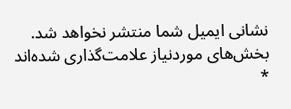نشانی ایمیل شما منتشر نخواهد شد. بخش‌های موردنیاز علامت‌گذاری شده‌اند *